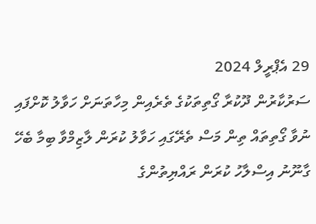29 އެޕްރީލް 2024
ސަރުކާރުން ދޫކުރާ ގޯތިތަކުގެ ތެރެއިން މިހާތަނަށް ހަވާލު ކޮށްފައި ނުވާ ގޯތިތައް ތިން މަސް ތެރޭގައި ހަވާލު ކުރަން ލާޒިމްވާ ބިމާ ބެހޭ ގާނޫނު އިސްލާހު ކުރަން ރައްޔިތުންގެ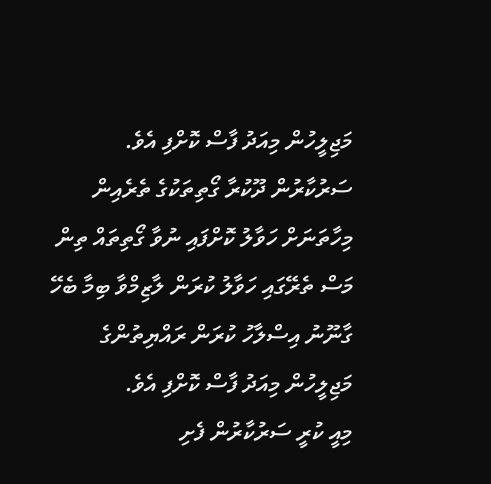މަޖިލީހުން މިއަދު ފާސް ކޮށްފި އެވެ.
ސަރުކާރުން ދޫކުރާ ގޯތިތަކުގެ ތެރެއިން މިހާތަނަށް ހަވާލު ކޮށްފައި ނުވާ ގޯތިތައް ތިން މަސް ތެރޭގައި ހަވާލު ކުރަން ލާޒިމްވާ ބިމާ ބެހޭ ގާނޫނު އިސްލާހު ކުރަން ރައްޔިތުންގެ މަޖިލީހުން މިއަދު ފާސް ކޮށްފި އެވެ.
މިއީ ކުރީ ސަރުކާރުން ފެށި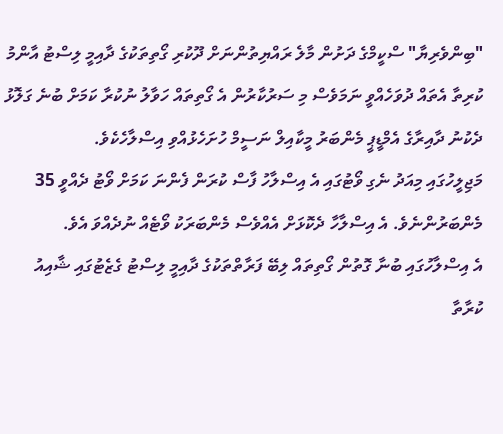"ބިންވެރިޔާ" ސްކީމްގެ ދަށުން މާލެ ރައްޔިތުންނަށް ދޫކުރި ގޯތިތަކުގެ ދާއިމީ ލިސްޓު އާންމު ކުރިތާ އެތައް ދުވަހެއްވީ ނަމަވެސް މި ސަރުކާރުން އެ ގޯތިތައް ހަވާލު ނުކުރާ ކަމަށް ބުނެ ގަލޮޅު ދެކުނު ދާއިރާގެ އެމްޑީޕީ މެންބަރު މީކާއިލް ނަސީމް ހުށަހެޅުއްވި އިސްލާހެކެވެ.
މަޖިލީހުގައި މިއަދު ނެގި ވޯޓުގައި އެ އިސްލާހު ފާސް ކުރަން ފެންނަ ކަމަށް ވޯޓު ދެއްވީ 35 މެންބަރުންނެވެ. އެ އިސްލާހާ ދެކޮޅަށް އެއްވެސް މެންބަރަކު ވޯޓެއް ނުދެއްވަ އެވެ.
އެ އިސްލާހުގައި ބުނާ ގޮތުން ގޯތިތައް ލިބޭ ފަރާތްތަކުގެ ދާއިމީ ލިސްޓު ގެޒެޓުގައި ޝާއިއު ކުރާތާ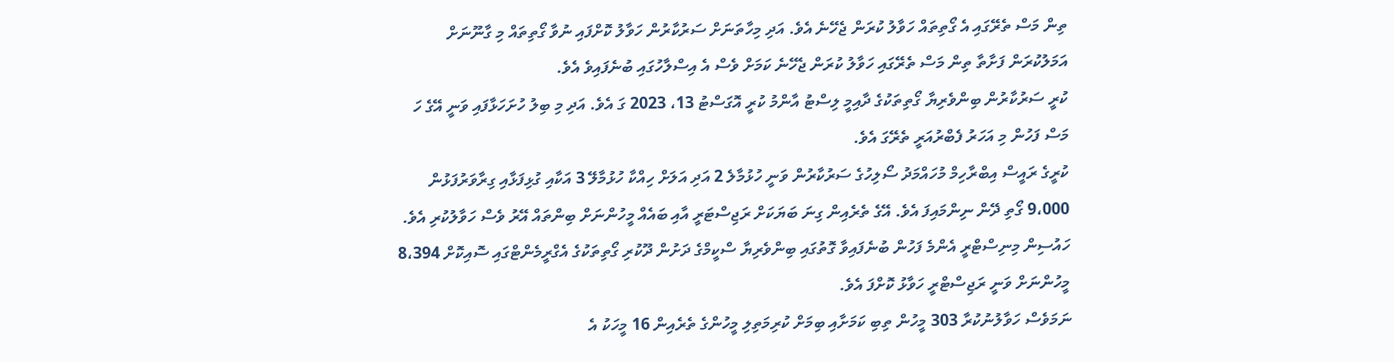ތިން މަސް ތެރޭގައި އެ ގޯތިތައް ހަވާލު ކުރަން ޖެހޭނެ އެވެ. އަދި މިހާތަނަށް ސަރުކާރުން ހަވާލު ކޮށްފައި ނުވާ ގޯތިތައް މި ގާނޫނަށް އަމަލުކުރަން ފަށާތާ ތިން މަސް ތެރޭގައި ހަވާލު ކުރަން ޖެހޭނެ ކަމަށް ވެސް އެ އިސްލާހުގައި ބުނެފައިވެ އެވެ.
ކުރީ ސަރުކާރުން ބިންވެރިޔާ ގޯތިތަކުގެ ދާއިމީ ލިސްޓު އާންމު ކުރީ އޮގަސްޓު 13، 2023 ގަ އެވެ. އަދި މި ބިލު ހުށަހަޅާފައި ވަނީ އޭގެ ހަ މަސް ފަހުން މި އަހަރު ފެބްރުއަރީ ތެރޭގަ އެވެ.
ކުރީގެ ރައީސް އިބްރާހިމް މުހައްމަދު ސޯލިހުގެ ސަރުކާރުން ވަނީ ހުޅުމާލެ 2 އަދި އަލަށް ހިއްކާ ހުޅުމާލޭ 3 އަކާއި ގުޅިފަޅާއި ގިރާވަރުފަޅުން 9،000 ގޯތި ދޭން ނިންމައިފަ އެވެ. އޭގެ ތެރެއިން ގިނަ ބަޔަކަށް ރަޖިސްޓަރީ އާއި ބައެއް މީހުންނަށް ބިންތައް އޭރު ވެސް ހަވާލުކުރި އެވެ.
ހައުސިން މިނިސްޓްރީ އެންމެ ފަހުން ބުނެފައިވާ ގޮތުގައި ބިންވެރިޔާ ސްކީމްގެ ދަށުން ދޫކުރި ގޯތިތަކުގެ އެގްރީމެންޓްގައި ސޮއިކޮށް 8،394 މީހުންނަށް ވަނީ ރަޖިސްޓްރީ ހަވާޅު ކޮށްފަ އެވެ.
ނަމަވެސް ހަވާލުނުކުރާ 303 މީހުން ތިބި ކަމަށާއި ބިމަށް ކުރިމަތިލި މީހުންގެ ތެރެއިން 16 މީހަކު އެ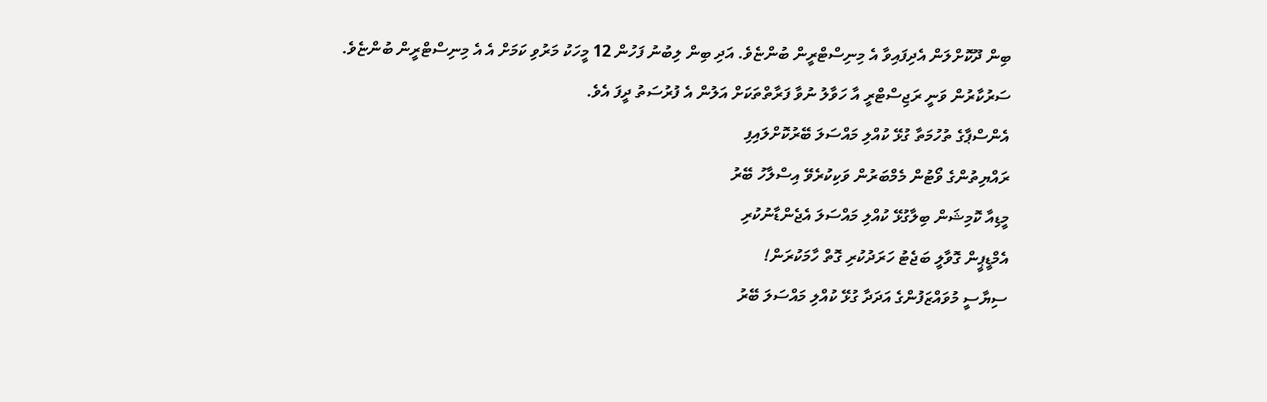ބިން ދޫކޮށްލަން އެދިފައިވާ އެ މިނިސްޓްރީން ބުންޏެވެ. އަދި ބިން ލިބުނު ފަހުން 12 މީހަކު މަރުވި ކަމަށް އެ އެ މިނިސްޓްރީން ބުންޏެވެ.
ސަރުކާރުން ވަނީ ރަޖިސްޓްރީ އާ ހަވާލު ނުވާ ފަރާތްތަކަށް އަލުން އެ ފުރުސަތު ދީފަ އެވެ.
އެންސްޕާގެ ތުހުމަތާ ގުޅޭ ކުއްލި މައްސަލަ ބޭރުކޮށްލައިފި
ރައްޔިތުންގެ ވޯޓުން މެމްބަރުން ވަކިކުރެވޭ އިސްލާހު ބޭރު
މީޑިއާ ކޮމިޝަން ބިލާގުޅޭ ކުއްލި މައްސަލަ އެޖެންޑާނުކުރި
އެމްޑީޕީން ގޮވާލީ ބަޖެޓު ހަރަދުކުރި ގޮތް ހާމަކުރަން!
ސިޔާސީ މުވައްޒަފުންގެ އަދަދާ ގުޅޭ ކުއްލި މައްސަލަ ބޭރު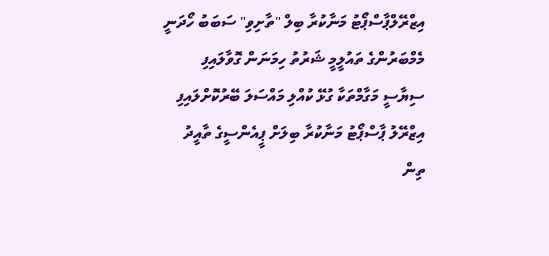އިޒްރޭލްޕާސްޕޯޓު މަނާކުރާ ބިލް "ތާށިވި" ސަބަބު ހޯދަނީ
މެމްބަރުންގެ ތައުލީމީ ޝަރުތު ހިމަނަން ގޮވާލައިފި
ސިޔާސީ މަގާމްތަކާ ގުޅޭ ކުއްލި މައްސަލަ ބޭރުކޮށްލައިފި
އިޒްރޭލު ޕާސްޕޯޓު މަނާކުރާ ބިލަށް ޕީއެންސީގެ ތާއީދު
ތިން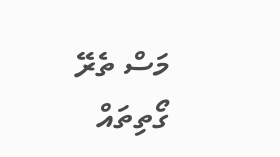މަސް ތެރޭ ގޯތިތައް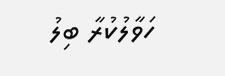ހަވާލުކުރާ ބިލު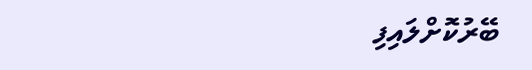ބޭރުކޮށްލައިފި